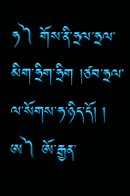ཧ༽ གོས་ནི་ཧྲལ་ཧྲལ་མིག་ཧྲིག་ཧྲིག །ཙབ་ཧྲལ་ལ་སོགས་ཧ་ཉིད་དོ། །
ཨ༽ ཨོ་རྒྱན་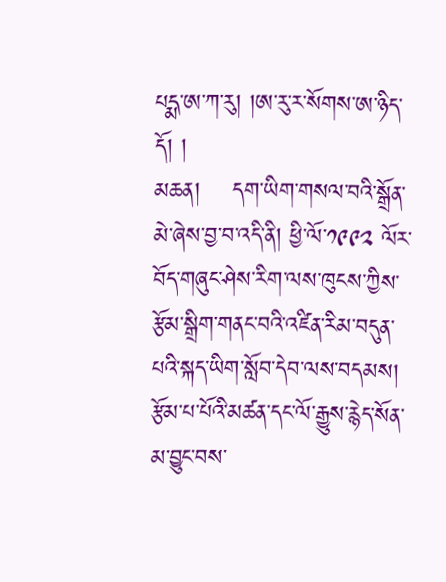པདྨ་ཨ་ཀ་རུ། །ཨ་རུ་ར་སོགས་ཨ་ཉིད་དོ། །
མཆན།    དག་ཡིག་གསལ་བའི་སྒྲོན་མེ་ཞེས་བྱ་བ་འདི་ནི། ཕྱི་ལོ་༡༩༩༢ ལོར་བོད་གཞུང་ཤེས་རིག་ལས་ཁུངས་ཀྱིས་རྩོམ་སྒྲིག་གནང་བའི་འཛིན་རིམ་བདུན་པའི་སྐད་ཡིག་སློབ་དེབ་ལས་བདམས། རྩོམ་པ་པོའི་མཚན་དང་ལོ་རྒྱུས་རྙེད་སོན་མ་བྱུང་བས་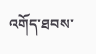འགོད་ཐབས་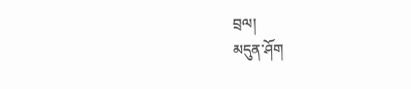བྲལ།
མདུན་ཤོག